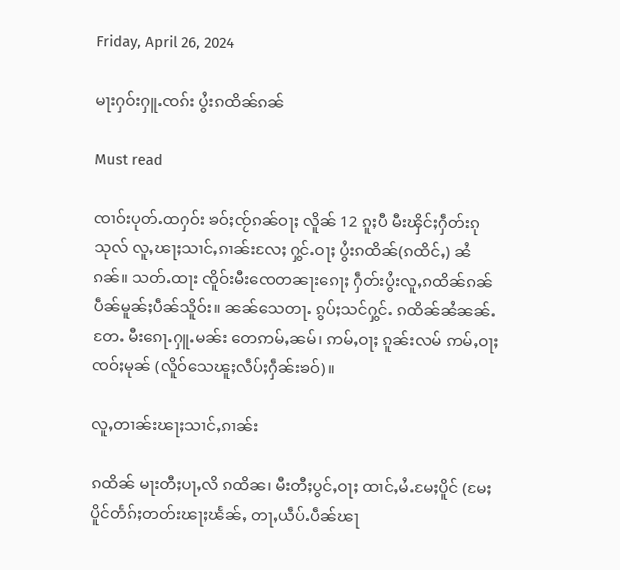Friday, April 26, 2024

မႃးႁဝ်းႁူႉၸၵ်း ပွႆးၵထိၼ်ၵၼ်

Must read

ၸၢဝ်းပုတ်ႉထႁဝ်း ၶဝ်ႈၸႂ်ၵၼ်ဝႃႈ လိူၼ် 12 ၵူႈပီ မီးၾိင်ႈႁဵတ်းၵုသုလ် လူႇၽႃႈသၢင်ႇၵၢၼ်းလႄႈ ႁွင်ႉဝႃႈ ပွႆးၵထိၼ်(ၵထိင်ႇ) ၼႆၵၼ်။ သတ်ႉထႃး ၸိူဝ်းမီးၸေတၼႃးၵေႃႈ ႁဵတ်းပွႆးလူႇၵထိၼ်ၵၼ် ပဵၼ်မူၼ်ႈပဵၼ်သိူဝ်း။ ၼၼ်သေတႃႉ ၵွပ်ႈသင်ႁွင်ႉ ၵထိၼ်ၼႆၼၼ်ႉတႄႉ မီးၵေႃႉႁူႉမၼ်း တေဢမ်ႇၼမ်၊ ဢမ်ႇဝႃႈ ၵူၼ်းလမ် ဢမ်ႇဝႃႈၸဝ်ႈမုၼ် (လိူဝ်သေၽူႈလဵပ်ႈႁဵၼ်းၶဝ်)။

လူႇတၢၼ်းၽႃႈသၢင်ႇၵၢၼ်း

ၵထိၼ် မႃးတီႈပႃႇလိ ၵထိၼ၊ မီးတီႈပွင်ႇဝႃႈ ထၢင်ႇမႆႉမႄႈပိူင် (မႄႈပိူင်တႅၵ်ႈတတ်းၽႃႈၽႅၼ်ႇ တႃႇယဵပ်ႉပဵၼ်ၽႃ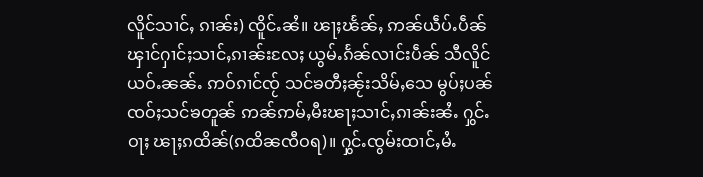လိူင်သၢင်ႇ ၵၢၼ်း) ၸိူင်ႉၼႆ။ ၽႃႈၽႅၼ်ႇ ဢၼ်ယဵပ်ႉပဵၼ်ၾၢင်ႁၢင်ႈသၢင်ႇၵၢၼ်းလႄႈ ယွမ်ႉၵႅၼ်လၢင်းပဵၼ် သီလိူင်ယဝ်ႉၼၼ်ႉ ဢဝ်ၵၢင်ၸႂ် သင်ၶတီႈၼႂ်းသိမ်ႇသေ မွပ်ႈပၼ်ၸဝ်ႈသင်ၶတူၼ် ဢၼ်ဢမ်ႇမီးၽႃႈသၢင်ႇၵၢၼ်းၼႆႉ ႁွင်ႉဝႃႈ ၽႃႈၵထိၼ်(ၵထိၼၸီဝရ)။ ႁွင်ႉၸွမ်းထၢင်ႇမႆႉ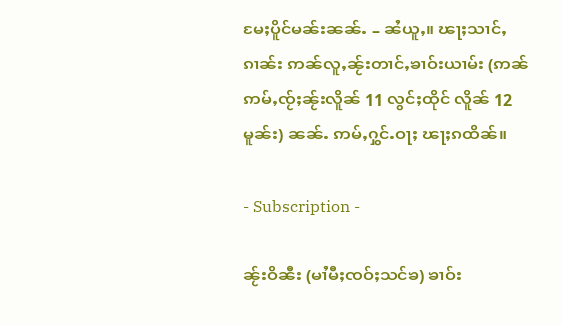မႄႈပိူင်မၼ်းၼၼ်ႉ – ၼႆယူႇ။ ၽႃႈသၢင်ႇၵၢၼ်း ဢၼ်လူႇၼႂ်းတၢင်ႇၶၢဝ်းယၢမ်း (ဢၼ်ဢမ်ႇၸႂ်ႈၼႂ်းလိူၼ် 11 လွင်ႈထိုင် လိူၼ် 12 မူၼ်း) ၼၼ်ႉ ဢမ်ႇႁွင်ႉဝႃႈ ၽႃႈၵထိၼ်။

- Subscription -

ၼႂ်းဝိၼီး (မၢႆမီႈၸဝ်ႈသင်ၶ) ၶၢဝ်း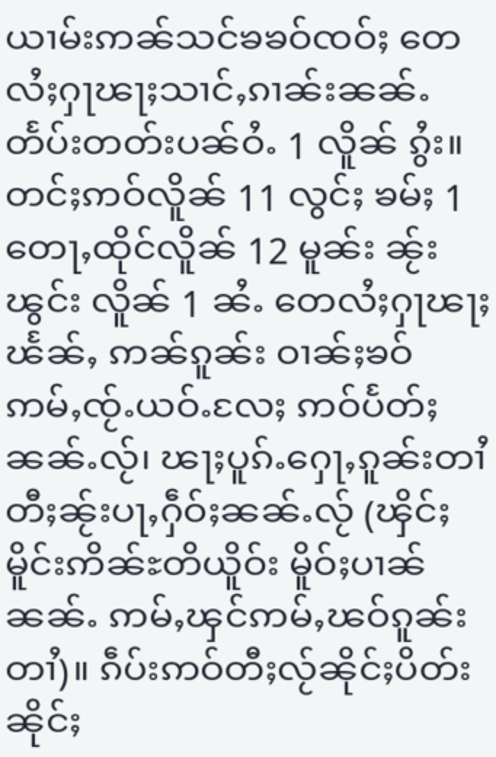ယၢမ်းဢၼ်သင်ၶၶဝ်ၸဝ်ႈ တေလႆႈႁႃၽႃႈသၢင်ႇၵၢၼ်းၼၼ်ႉ တႅပ်းတတ်းပၼ်ဝႆႉ 1 လိူၼ် ၵွႆး။ တင်ႈဢဝ်လိူၼ် 11 လွင်ႈ ၶမ်ႈ 1 တေႃႇထိုင်လိူၼ် 12 မူၼ်း ၼႂ်းၽွင်း လိူၼ် 1 ၼႆႉ တေလႆႈႁႃၽႃႈၽႅၼ်ႇ ဢၼ်ၵူၼ်း ဝၢၼ်ႈၶဝ် ဢမ်ႇၸႂ်ႉယဝ်ႉလႄႈ ဢဝ်ပႅတ်ႈၼၼ်ႉလႂ်၊ ၽႃႈပူၵ်ႉႁေႃႇၵူၼ်းတၢႆတီႈၼႂ်းပႃႇႁဵဝ်ႈၼၼ်ႉလႂ် (ၾိင်ႈမိူင်းဢိၼ်ႊတိယိူဝ်း မိူဝ်ႈပၢၼ်ၼၼ်ႉ ဢမ်ႇၾင်ဢမ်ႇၽဝ်ၵူၼ်းတၢႆ)။ ၵဵပ်းဢဝ်တီႈလႂ်ၼိုင်ႈပိတ်းၼိုင်ႈ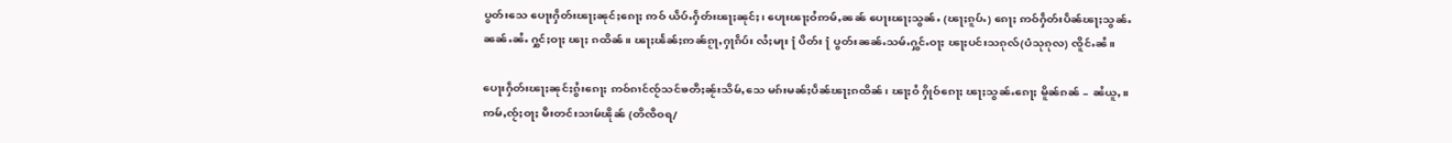ပွတ်းသေ ပေႃးႁဵတ်းၽႃႈၼုင်ႈၵေႃႈ ဢဝ် ယဵပ်ႉႁဵတ်းၽႃႈၼုင်ႈ၊ ပေႃးၽႃႈဝႆဢမ်ႇၼၼ် ပေႃးၽႃႈသွၼ်ႉ (ၽႃႈၵူပ်ႉ) ၵေႃႈ ဢဝ်ႁဵတ်းပဵၼ်ၽႃႈသွၼ်ႉၼၼ်ႉၼႆႉ ႁွင်ႈဝႃႈ ၽႃႈ ၵထိၼ်။ ၽႃႈၽႅၼ်ႈဢၼ်ၵႂႃႇႁႃၵဵပ်း လႆႈမႃး ႞ ပိတ်း ႞ ပွတ်းၼၼ်ႉသမ်ႉႁွင်ႉဝႃႈ ၽႃႈပင်းသၵုလ်(ပံသုၵုလ) ၸိူင်ႉၼႆ။

ပေႃးႁဵတ်းၽႃႈၼုင်ႈၵွႆးၵေႃႈ ဢဝ်ၵၢင်ၸႂ်သင်ၶတီႈၼႂ်းသိမ်ႇသေ မၵ်းမၼ်ႈပဵၼ်ၽႃႈၵထိၼ်၊ ၽႃႈဝႆ ႁိုဝ်ၵေႃႈ ၽႃႈသွၼ်ႉၵေႃႈ မိူၼ်ၵၼ် – ၼႆယူႇ။ ဢမ်ႇၸႂ်ႈဝႃႈ မီးတင်းသၢမ်ၽိုၼ် (တိၸီဝရ/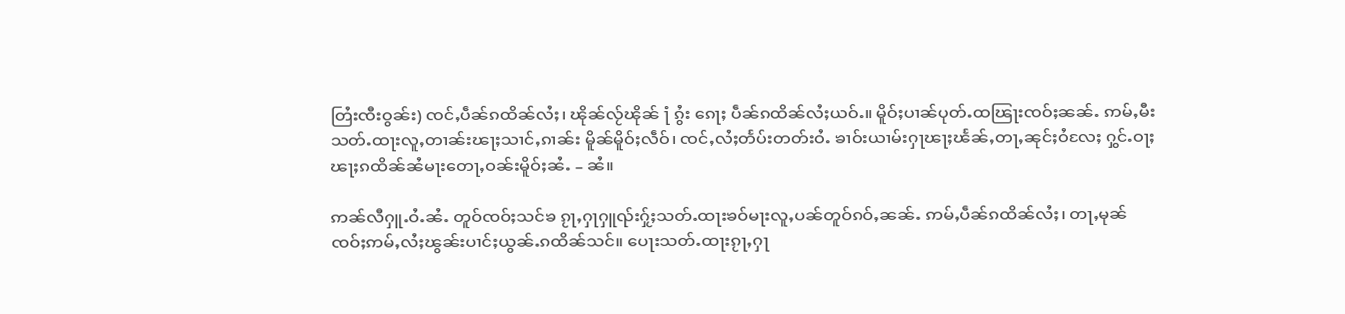တြႆးၸီးဝွၼ်း) ၸင်ႇပဵၼ်ၵထိၼ်လႆႈ၊ ၽိုၼ်လႂ်ၽိုၼ် ႞ ၵွႆး ၵေႃႈ ပဵၼ်ၵထိၼ်လႆႈယဝ်ႉ။ မိူဝ်ႈပၢၼ်ပုတ်ႉထၽြႃးၸဝ်ႈၼၼ်ႉ ဢမ်ႇမီးသတ်ႉထႃးလူႇတၢၼ်းၽႃႈသၢင်ႇၵၢၼ်း မိူၼ်မိူဝ်ႈလဵဝ်၊ ၸင်ႇလႆႈတႅပ်းတတ်းဝႆႉ ၶၢဝ်းယၢမ်းႁႃၽႃႈၽႅၼ်ႇတႃႇၼုင်ႈဝႆလႄႈ ႁွင်ႉဝႃႈ ၽႃႈၵထိၼ်ၼႆမႃးတေႃႇဝၼ်းမိူဝ်ႈၼႆႉ – ၼႆ။

ဢၼ်လီႁူႉဝႆႉၼႆႉ တူဝ်ၸဝ်ႈသင်ၶ ၵႂႃႇႁႃႁူၺ်းႁႂ်ႈသတ်ႉထႃးၶဝ်မႃးလူႇပၼ်တူဝ်ၵဝ်ႇၼၼ်ႉ ဢမ်ႇပဵၼ်ၵထိၼ်လႆႈ၊ တႃႇမုၼ် ၸဝ်ႈဢမ်ႇလႆႈၽွၼ်းပၢင်ႈယွၼ်ႉၵထိၼ်သင်။ ပေႃးသတ်ႉထႃးၵႂႃႇႁႃ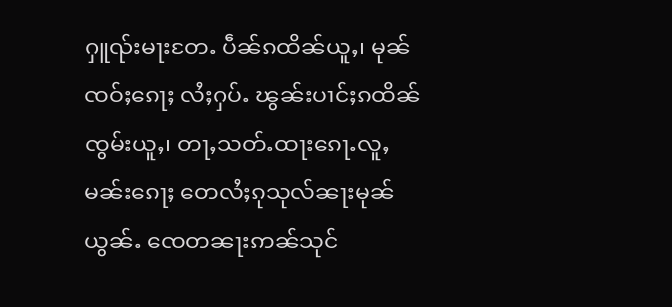ႁူၺ်းမႃးတႄႉ ပဵၼ်ၵထိၼ်ယူႇ၊ မုၼ်ၸဝ်ႈၵေႃႈ လႆႈႁပ်ႉ ၽွၼ်းပၢင်ႈၵထိၼ်ၸွမ်းယူႇ၊ တႃႇသတ်ႉထႃးၵေႃႉလူႇမၼ်းၵေႃႈ တေလႆႈၵုသုလ်ၼႃးမုၼ်ယွၼ်ႉ ၸေတၼႃးဢၼ်သုင်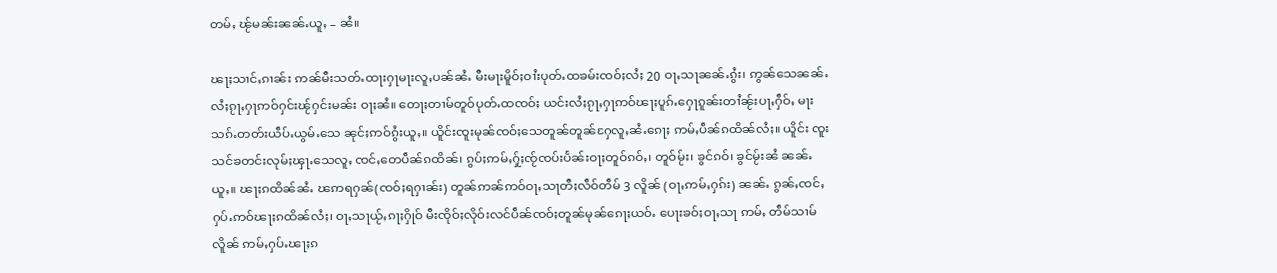တမ်ႇ ၽႂ်မၼ်းၼၼ်ႉယူႇ – ၼႆ။

ၽႃႈသၢင်ႇၵၢၼ်း ဢၼ်မီးသတ်ႉထႃးႁႃမႃးလူႇပၼ်ၼႆႉ မီးမႃးမိူဝ်ႈဝၢႆးပုတ်ႉထၶမ်းၸဝ်ႈလႆႈ 20 ဝႃႇသႃၼၼ်ႉၵွႆး၊ ဢွၼ်သေၼၼ်ႉ လႆႈၵႂႃႇႁႃဢဝ်ႁင်းၽႂ်ႁင်းမၼ်း ဝႃႈၼႆ။ တေႃႈတၢမ်တူဝ်ပုတ်ႉထၸဝ်ႈ ယင်းလႆႈၵႂႃႇႁႃဢဝ်ၽႃႈပူၵ်ႉႁေႃၵူၼ်းတၢႆၼႂ်းပႃႇႁဵဝ်ႇ မႃး သၵ်ႉတတ်းယဵပ်ႉယွမ်ႉသေ ၼုင်ႈဢဝ်ၵွႆးယူႇ။ ယိူင်းၸူးမုၼ်ၸဝ်ႈသေတူၼ်တူၼ်ႁႄလူႇၼႆႉၵေႃႈ ဢမ်ႇပဵၼ်ၵထိၼ်လႆႈ။ ယိူင်း ၸူးသင်ၶတင်းလုမ်ႈၾႃႉသေလူႇ ၸင်ႇတေပဵၼ်ၵထိၼ်၊ ၵွပ်ႈဢမ်ႇႁႂ်ႈၸႂ်ၸပ်းပႅၼ်းဝႃႈတူဝ်ၵဝ်ႇ၊ တူဝ်မႂ်း၊ ၶွင်ၵဝ်၊ ၶွင်မႂ်းၼႆ ၼၼ်ႉယူႇ။ ၽႃႈၵထိၼ်ၼႆႉ ၽဢရႁၼ်(ၸဝ်ႈရႁၢၼ်း) တူၼ်ဢၼ်ဢဝ်ဝႃႇသႃတီႈလဵဝ်တဵမ် 3 လိူၼ် (ဝႃႇဢမ်ႇႁၵ်း) ၼၼ်ႉ ၵွၼ်ႇၸင်ႇႁပ်ႉဢဝ်ၽႃႈၵထိၼ်လႆႈ၊ ဝႃႇသႃယႂ်ႇၵႃႈႁိုဝ် မီးၸိုဝ်ႈလိုဝ်းလင်ပဵၼ်ၸဝ်ႈတူၼ်မုၼ်ၵေႃႈယဝ်ႉ ပေႃးၶဝ်ႈဝႃႇသႃ ဢမ်ႇ တဵမ်သၢမ်လိူၼ် ဢမ်ႇႁပ်ႉၽႃႈၵ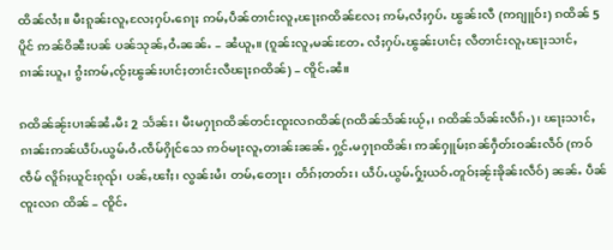ထိၼ်လႆႈ။ မီးၵူၼ်းလူႇလႄႈႁပ်ႉၵေႃႈ ဢမ်ႇပဵၼ်တၢင်းလူႇၽႃႈၵထိၼ်လႄႈ ဢမ်ႇလႆႈႁပ်ႉ ၽွၼ်းလီ (ဢၵျူဝ်း) ၵထိၼ် 5 ပိူင် ဢၼ်ဝိၼီးပၼ် ပၼ်သုၼ်ႇဝႆႉၼၼ်ႉ – ၼႆယူႇ။ (ၵူၼ်းလူႇမၼ်းတႄႉ လႆႈႁပ်ႉၽွၼ်းပၢင်ႈ လီတၢင်းလူႇၽႃႈသၢင်ႇၵၢၼ်းယူႇ၊ ၵွႆးဢမ်ႇၸႂ်ႈၽွၼ်းပၢင်ႈတၢင်းလီၽႃႈၵထိၼ်) – ၸိူင်ႉၼႆ။

ၵထိၼ်ၼႂ်းပၢၼ်ၼႆႉမီး 2 သႅၼ်း၊ မီးမႁႃၵထိၼ်တင်းၸူးလၵထိၼ်(ၵထိၼ်သႅၼ်းယႂ်ႇ၊ ၵထိၼ်သႅၼ်းလဵၵ်ႉ)၊ ၽႃႈသၢင်ႇ ၵၢၼ်းဢၼ်ယဵပ်ႉယွမ်ႉဝႆႉၸဵမ်ႁိုင်သေ ဢဝ်မႃးလူႇတၢၼ်းၼၼ်ႉ ႁွင်ႉမႁႃၵထိၼ်၊ ဢၼ်ႁူမ်ႈၵၼ်ႁဵတ်းဝၼ်းလဵဝ် (ဢဝ်ၸဵမ် လိူၵ်ႈယူင်းၵုၺ်၊ ပၼ်ႇၽၢႆႈ၊ လွၼ်းမႆ၊ တမ်ႇတေႃး၊ တႅၵ်ႈတတ်း၊ ယဵပ်ႉယွမ်ႉႁႂ်ႈယဝ်ႉတူဝ်ႈၼႂ်းၶိုၼ်းလဵဝ်) ၼၼ်ႉ ပဵၼ်ၸူးလၵ ထိၼ် – ၸိူင်ႉ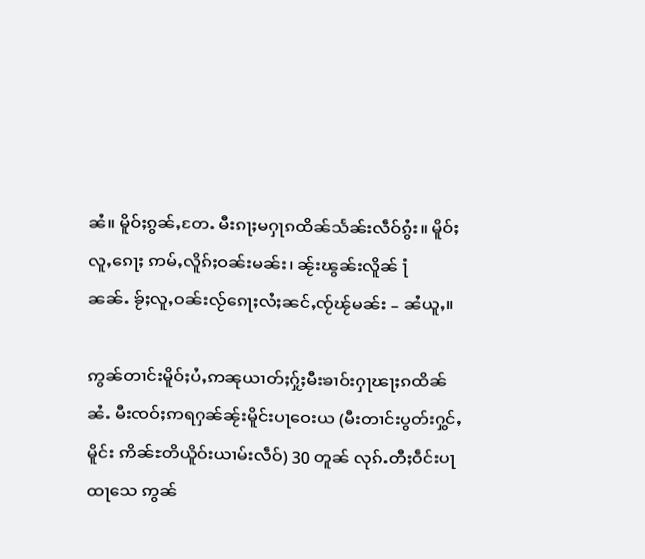ၼႆ။ မိူဝ်ႈၵွၼ်ႇတႄႉ မီးၵႃႈမႁႃၵထိၼ်သႅၼ်းလဵဝ်ၵွႆး။ မိူဝ်ႈလူႇၵေႃႈ ဢမ်ႇလိူၵ်ႈဝၼ်းမၼ်း၊ ၼႂ်းၽွၼ်းလိူၼ် ႞ ၼၼ်ႉ ၶႂ်ႈလူႇဝၼ်းလႂ်ၵေႃႈလႆႈၼင်ႇၸႂ်ၽႂ်မၼ်း – ၼႆယူႇ။

ဢွၼ်တၢင်းမိူဝ်ႈပႆႇဢၼုယၢတ်ႈႁႂ်ႈမီးၶၢဝ်းႁႃၽႃႈၵထိၼ်ၼႆႉ မီးၸဝ်ႈဢရႁၼ်ၼႂ်းမိူင်းပႃဝေးယ (မီးတၢင်းပွတ်းႁွင်ႇ မိူင်း ဢိၼ်ႊတိယိူဝ်းယၢမ်းလဵဝ်) 30 တူၼ် လုၵ်ႉတီႈဝဵင်းပႃထႃသေ ဢွၼ်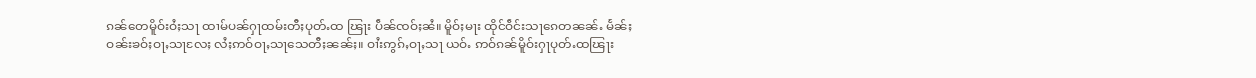ၵၼ်တေမိူဝ်းဝႆႈသႃ ထၢမ်ပၼ်ႁႃထမ်းတီႈပုတ်ႉထ ၽြႃး ပဵၼ်ၸဝ်ႈၼႆ။ မိူဝ်ႈမႃး ထိုင်ဝဵင်းသႃၵေတၼၼ်ႉ မႅၼ်ႈဝၼ်းၶဝ်ႈဝႃႇသႃလႄႈ လႆႈဢဝ်ဝႃႇသႃသေတီႈၼၼ်ႈ။ ဝၢႆးဢွၵ်ႇဝႃႇသႃ ယဝ်ႉ ဢဝ်ၵၼ်မိူဝ်းႁႃပုတ်ႉထၽြႃး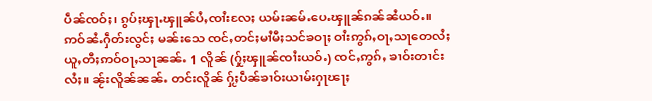ပဵၼ်ၸဝ်ႈ၊ ၵွပ်ႈၾႃႉၾူၼ်ပႆႇၸၢႆးလႄႈ ယမ်းၼမ်ႉပေႉၾူၼ်ၵၼ်ၼႆယဝ်ႉ။ ဢဝ်ၼႆႉႁဵတ်းလွင်ႈ မၼ်းသေ ၸင်ႇတင်ႈမၢႆမီႈသင်ၶဝႃႈ ဝၢႆးဢွၵ်ႇဝႃႇသႃတေလႆႈယူႇတီႈဢဝ်ဝႃႇသႃၼၼ်ႉ 1 လိူၼ် (ႁႂ်ႈၾူၼ်ၸၢႆးယဝ်ႉ) ၸင်ႇဢွၵ်ႇ ၶၢဝ်းတၢင်းလႆႈ။ ၼႂ်းလိူၼ်ၼၼ်ႉ တင်းလိူၼ် ႁႂ်ႈပဵၼ်ၶၢဝ်းယၢမ်းႁႃၽႃႈ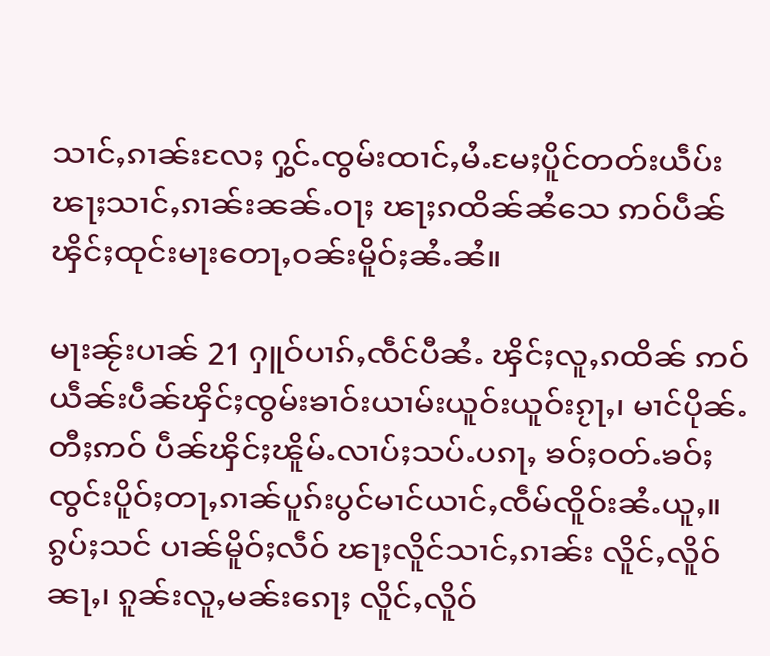သၢင်ႇၵၢၼ်းလႄႈ ႁွင်ႉၸွမ်းထၢင်ႇမႆႉမႄႈပိူင်တတ်းယဵပ်း ၽႃႈသၢင်ႇၵၢၼ်းၼၼ်ႉဝႃႈ ၽႃႈၵထိၼ်ၼႆသေ ဢဝ်ပဵၼ်ၾိင်ႈထုင်းမႃးတေႃႇဝၼ်းမိူဝ်ႈၼႆႉၼႆ။

မႃးၼႂ်းပၢၼ် 21 ႁူဝ်ပၢၵ်ႇၸဵင်ပီၼႆႉ ၾိင်ႈလူႇၵထိၼ် ဢဝ်ယဵၼ်းပဵၼ်ၾိင်ႈၸွမ်းၶၢဝ်းယၢမ်းယူဝ်းယူဝ်းၵႂႃႇ၊ မၢင်ပိုၼ်ႉတီႈဢဝ် ပဵၼ်ၾိင်ႈၽိူမ်ႉလၢပ်ႈသပ်ႉပၵႃႇ ၶဝ်ႈဝတ်ႉၶဝ်ႈၸွင်းပိူဝ်ႈတႃႇၵၢၼ်ပူၵ်းပွင်မၢင်ယၢင်ႇၸဵမ်ၸိူဝ်းၼႆႉယူႇ။ ၵွပ်ႈသင် ပၢၼ်မိူဝ်ႈလဵဝ် ၽႃႈလိူင်သၢင်ႇၵၢၼ်း လိူင်ႇလိူဝ်ၼႃႇ၊ ၵူၼ်းလူႇမၼ်းၵေႃႈ လိူင်ႇလိူဝ်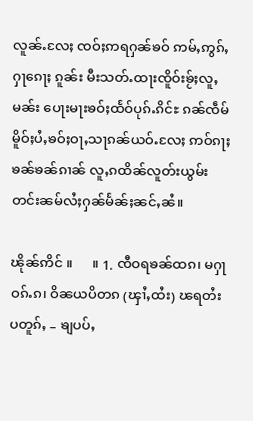လူၼ်ႉလႄႈ ၸဝ်ႈဢရႁၼ်ၶဝ် ဢမ်ႇဢွၵ်ႇႁႃၵေႃႈ ၵူၼ်း မီးသတ်ႉထႃးၸိူဝ်းၶႂ်ႈလူႇမၼ်း ပေႃးမႃးၶဝ်ႈထႅဝ်ပုၵ်ႉၵိင်ႊ ၵၼ်ၸဵမ်မိူဝ်ႈပႆႇၶဝ်ႈဝႃႇသႃၵၼ်ယဝ်ႉလႄႈ ဢဝ်ၵႃႈၶၼ်ၶၼ်ၵၢၼ် လူႇၵထိၼ်လူတ်းယွမ်းတင်းၼမ်လႆႈႁၼ်မႅၼ်ႈၼင်ႇၼႆ။

ၽိုၼ်ဢိင် ။      ။ 1. ၸီဝရၶၼ်ထၵ၊ မႁႃဝၵ်ႉၵ၊ ဝိၼယပိတၵ (ၾၢႆႇထႆး) ၽရတႆးပတူၵ်ႇ – ၶျပပ်ႇ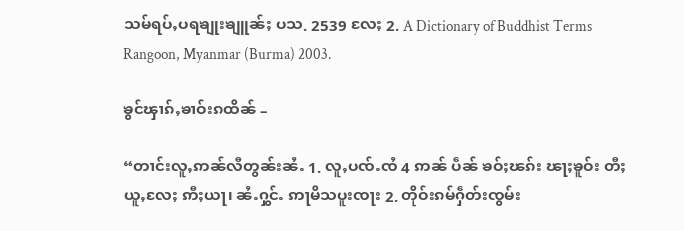သမ်ရပ်ႇပရၶျုးၶျူၼ်ႈ ပသ. 2539 လႄႈ 2. A Dictionary of Buddhist Terms Rangoon, Myanmar (Burma) 2003.

ၶွင်ၾၢၵ်ႇၶၢဝ်းၵထိၼ် –

“တၢင်းလူႇဢၼ်လီတွၼ်းၼႆႉ 1. လူႇပၸ်ႉၸႆ 4 ဢၼ် ပဵၼ် ၶဝ်ႈၽၵ်း ၽႃႈၶူဝ်း တီႈယူႇလႄႈ ဢီႈယႃ၊ ၼႆႉႁွင်ႉ ဢႃမိသပူးၸႃး 2. တိုဝ်းၵမ်ႁဵတ်းၸွမ်း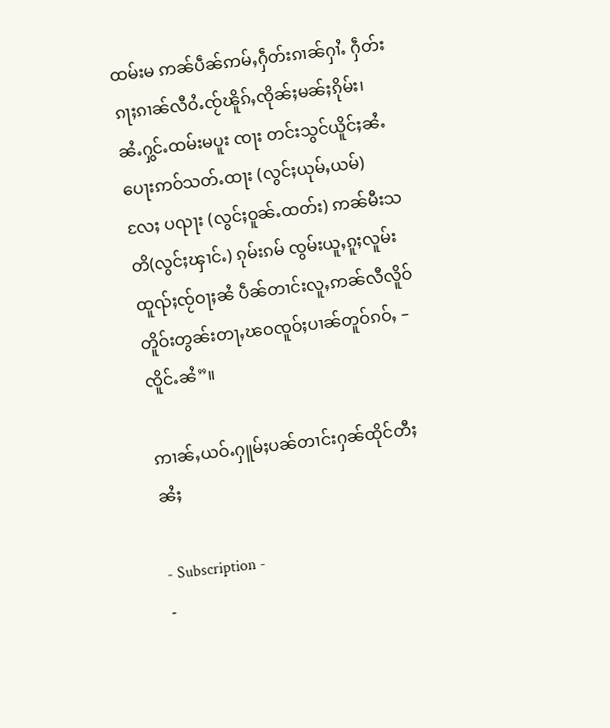ထမ်းမ ဢၼ်ပဵၼ်ဢမ်ႇႁဵတ်းၵၢၼ်ႁၢႆႉ ႁဵတ်းၵႃႈၵၢၼ်လီဝႆႉၸႂ်ၽိူၵ်ႇၸိုၼ်ႈမၼ်ႈၵိုမ်း၊ ၼႆႉႁွင်ႉထမ်းမပူး ၸႃး တင်းသွင်ယိူင်ႈၼႆႉ ပေႃးဢဝ်သတ်ႉထႃး (လွင်ႈယုမ်ႇယမ်) လႄႈ ပၺႃး (လွင်ႈဝူၼ်ႉထတ်း) ဢၼ်မီးသတိ(လွင်ႈၾၢင်ႉ) ၵုမ်းၵမ် ၸွမ်းယူႇၵူႈလူမ်းထူၺ်ႈၸႂ်ဝႃႈၼႆ ပဵၼ်တၢင်းလူႇဢၼ်လီလိူဝ်တိူဝ်းတွၼ်းတႃႇၽဝၸူဝ်ႈပၢၼ်တူဝ်ၵဝ်ႇ – ၸိူင်ႉၼႆ”။

ဢၢၼ်ႇယဝ်ႉႁူမ်ႈပၼ်တၢင်းႁၼ်ထိုင်တီႈၼႆႈ

- Subscription -
-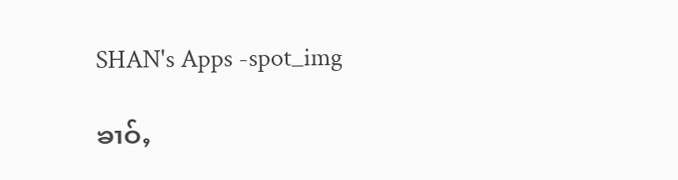SHAN's Apps -spot_img

ၶၢဝ်ႇ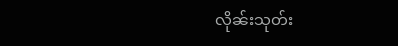လိုၼ်းသုတ်း